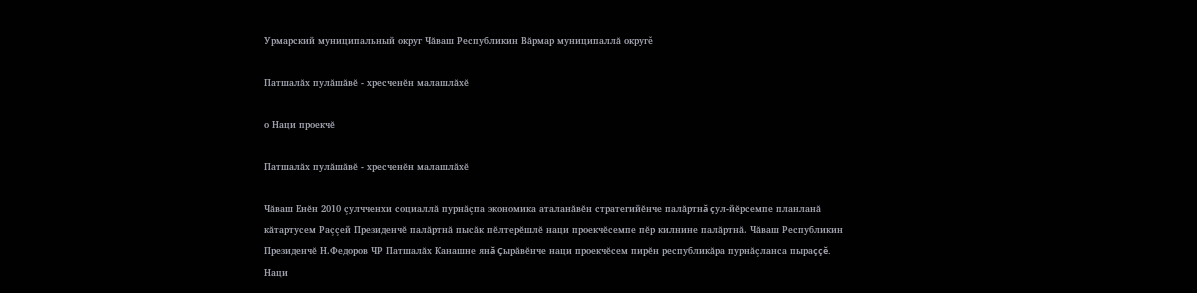Урмарский муниципальный округ Чăваш Республикин Вăрмар муниципаллă округě

Патшалăх пулăшăвĕ - хресченĕн малашлăхĕ

о Наци проекчĕ

Патшалăх пулăшăвĕ - хресченĕн малашлăхĕ

Чăваш Енĕн 2010 çулчченхи социаллă пурнăçпа экономика аталанăвĕн стратегийĕнче палăртнă çул-йĕрсемпе планланă кăтартусем Раççей Президенчĕ палăртнă пысăк пĕлтерĕшлĕ наци проекчĕсемпе пĕр килнине палăртнă. Чăваш Республикин Президенчĕ Н.Федоров ЧР Патшалăх Канашне янă Çырăвĕнче наци проекчĕсем пирĕн республикăра пурнăçланса пыраççĕ. Наци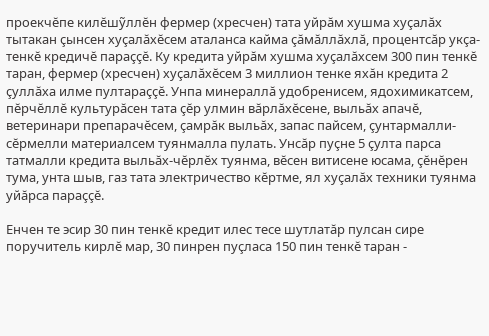проекчĕпе килĕшỹллĕн фермер (хресчен) тата уйрăм хушма хуçалăх тытакан çынсен хуçалăхĕсем аталанса кайма çăмăллăхлă, процентсăр укçа-тенкĕ кредичĕ параççĕ. Ку кредита уйрăм хушма хуçалăхсем 300 пин тенкĕ таран, фермер (хресчен) хуçалăхĕсем 3 миллион тенке яхăн кредита 2 çуллăха илме пултараççĕ. Унпа минераллă удобренисем, ядохимикатсем, пĕрчĕллĕ культурăсен тата çĕр улмин вăрлăхĕсене, выльăх апачĕ, ветеринари препарачĕсем, çамрăк выльăх, запас пайсем, çунтармалли-сĕрмелли материалсем туянмалла пулать. Унсăр пуçне 5 çулта парса татмалли кредита выльăх-чĕрлĕх туянма, вĕсен витисене юсама, çĕнĕрен тума, унта шыв, газ тата электричество кĕртме, ял хуçалăх техники туянма уйăрса параççĕ.

Енчен те эсир 30 пин тенкĕ кредит илес тесе шутлатăр пулсан сире поручитель кирлĕ мар, 30 пинрен пуçласа 150 пин тенкĕ таран -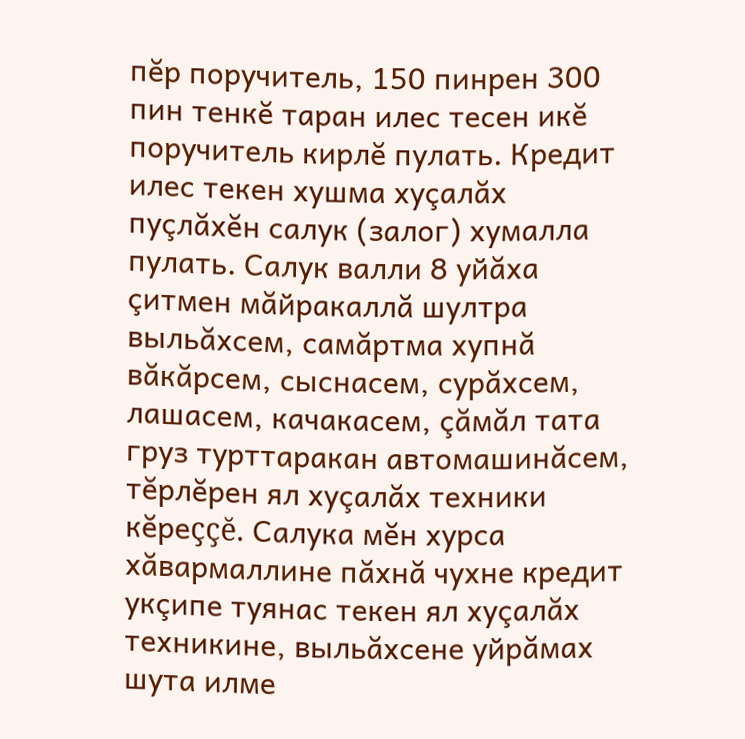пĕр поручитель, 150 пинрен 300 пин тенкĕ таран илес тесен икĕ поручитель кирлĕ пулать. Кредит илес текен хушма хуçалăх пуçлăхĕн салук (залог) хумалла пулать. Салук валли 8 уйăха çитмен мăйракаллă шултра выльăхсем, самăртма хупнă вăкăрсем, сыснасем, сурăхсем, лашасем, качакасем, çăмăл тата груз турттаракан автомашинăсем, тĕрлĕрен ял хуçалăх техники кĕреççĕ. Салука мĕн хурса хăвармаллине пăхнă чухне кредит укçипе туянас текен ял хуçалăх техникине, выльăхсене уйрăмах шута илме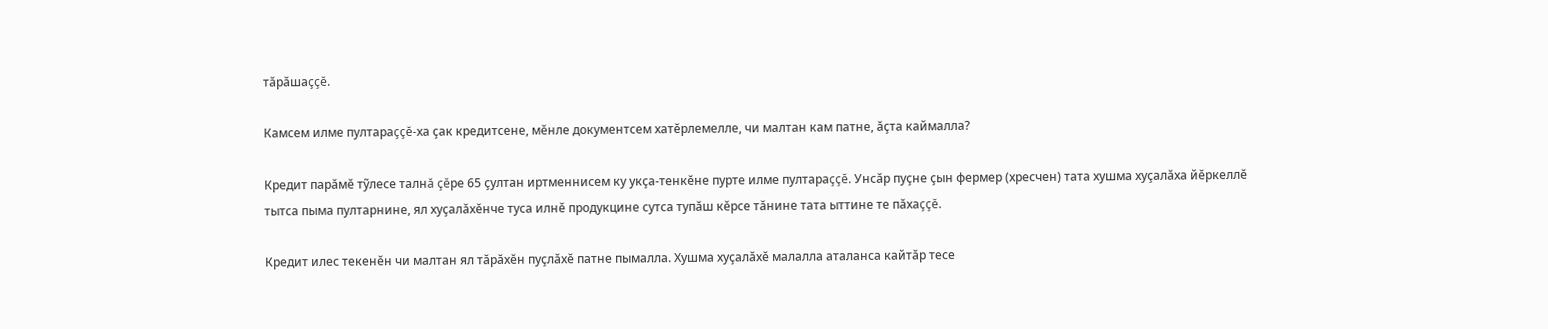тăрăшаççĕ.

Камсем илме пултараççĕ-ха çак кредитсене, мĕнле документсем хатĕрлемелле, чи малтан кам патне, ăçта каймалла?

Кредит парăмĕ тỹлесе талнă çĕре 65 çултан иртменнисем ку укçа-тенкĕне пурте илме пултараççĕ. Унсăр пуçне çын фермер (хресчен) тата хушма хуçалăха йĕркеллĕ тытса пыма пултарнине, ял хуçалăхĕнче туса илнĕ продукцине сутса тупăш кĕрсе тăнине тата ыттине те пăхаççĕ.

Кредит илес текенĕн чи малтан ял тăрăхĕн пуçлăхĕ патне пымалла. Хушма хуçалăхĕ малалла аталанса кайтăр тесе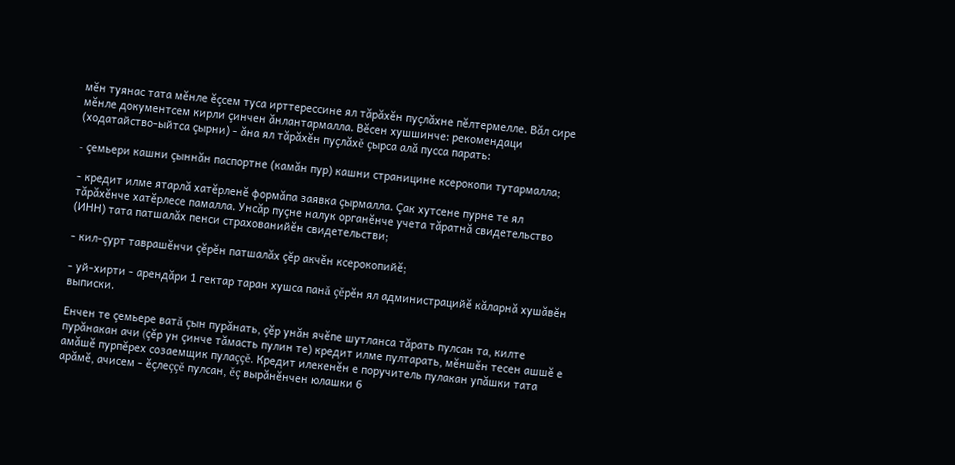мĕн туянас тата мĕнле ĕçсем туса ирттерессине ял тăрăхĕн пуçлăхне пĕлтермелле. Вăл сире мĕнле документсем кирли çинчен ăнлантармалла. Вĕсен хушшинче: рекомендаци (ходатайство-ыйтса çырни) - ăна ял тăрăхĕн пуçлăхĕ çырса алă пусса парать:

- çемьери кашни çыннăн паспортне (камăн пур) кашни страницине ксерокопи тутармалла;

- кредит илме ятарлă хатĕрленĕ формăпа заявка çырмалла. Çак хутсене пурне те ял тăрăхĕнче хатĕрлесе памалла. Унсăр пуçне налук органĕнче учета тăратнă свидетельство (ИНН) тата патшалăх пенси страхованийĕн свидетельстви;

- кил-çурт таврашĕнчи çĕрĕн патшалăх çĕр акчĕн ксерокопийĕ;

- уй-хирти - арендăри 1 гектар таран хушса панă çĕрĕн ял администрацийĕ кăларнă хушăвĕн выписки.

Енчен те çемьере ватă çын пурăнать, çĕр унăн ячĕпе шутланса тăрать пулсан та, килте пурăнакан ачи (çĕр ун çинче тăмасть пулин те) кредит илме пултарать, мĕншĕн тесен ашшĕ е амăшĕ пурпĕрех созаемщик пулаççĕ. Кредит илекенĕн е поручитель пулакан упăшки тата арăмĕ, ачисем - ĕçлеççĕ пулсан, ĕç вырăнĕнчен юлашки 6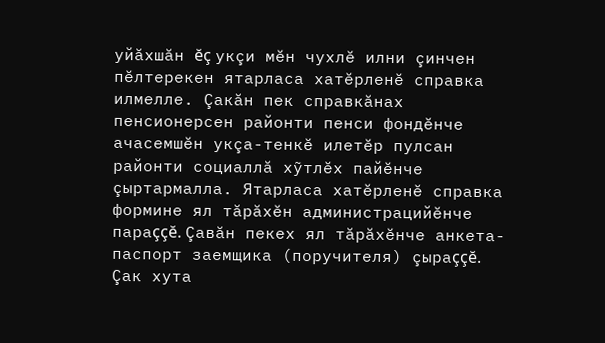уйăхшăн ĕç укçи мĕн чухлĕ илни çинчен пĕлтерекен ятарласа хатĕрленĕ справка илмелле. Çакăн пек справкăнах пенсионерсен районти пенси фондĕнче ачасемшĕн укçа-тенкĕ илетĕр пулсан районти социаллă хỹтлĕх пайĕнче çыртармалла. Ятарласа хатĕрленĕ справка формине ял тăрăхĕн администрацийĕнче параççĕ. Çавăн пекех ял тăрăхĕнче анкета-паспорт заемщика (поручителя) çыраççĕ. Çак хута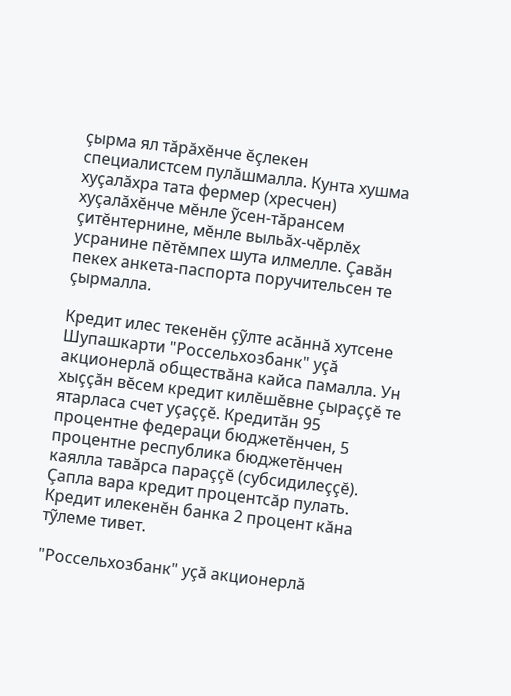çырма ял тăрăхĕнче ĕçлекен специалистсем пулăшмалла. Кунта хушма хуçалăхра тата фермер (хресчен) хуçалăхĕнче мĕнле ỹсен-тăрансем çитĕнтернине, мĕнле выльăх-чĕрлĕх усранине пĕтĕмпех шута илмелле. Çавăн пекех анкета-паспорта поручительсен те çырмалла.

Кредит илес текенĕн çỹлте асăннă хутсене Шупашкарти "Россельхозбанк" уçă акционерлă обществăна кайса памалла. Ун хыççăн вĕсем кредит килĕшĕвне çыраççĕ те ятарласа счет уçаççĕ. Кредитăн 95 процентне федераци бюджетĕнчен, 5 процентне республика бюджетĕнчен каялла тавăрса параççĕ (субсидилеççĕ). Çапла вара кредит процентсăр пулать. Кредит илекенĕн банка 2 процент кăна тỹлеме тивет.

"Россельхозбанк" уçă акционерлă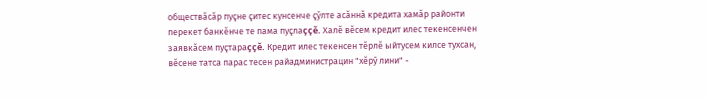обществăсăр пуçне çитес кунсенче çỹлте асăннă кредита хамăр районти перекет банкĕнче те пама пуçлаççĕ. Халĕ вĕсем кредит илес текенсенчен заявкăсем пуçтараççĕ. Кредит илес текенсен тĕрлĕ ыйтусем килсе тухсан, вĕсене татса парас тесен райадминистрацин "хĕрỹ лини" -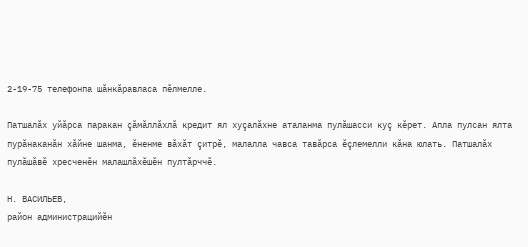2-19-75 телефонпа шăнкăравласа пĕлмелле.

Патшалăх уйăрса паракан çăмăллăхлă кредит ял хуçалăхне аталанма пулăшасси куç кĕрет. Апла пулсан ялта пурăнаканăн хăйне шанма, ĕненме вăхăт çитрĕ, малалла чавса тавăрса ĕçлемелли кăна юлать. Патшалăх пулăшăвĕ хресченĕн малашлăхĕшĕн пултăрччĕ.

Н. ВАСИЛЬЕВ,
район администрацийĕн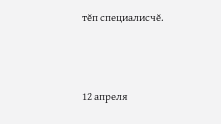тĕп специалисчĕ.



12 апреля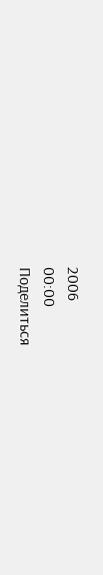2006
00:00
Поделиться